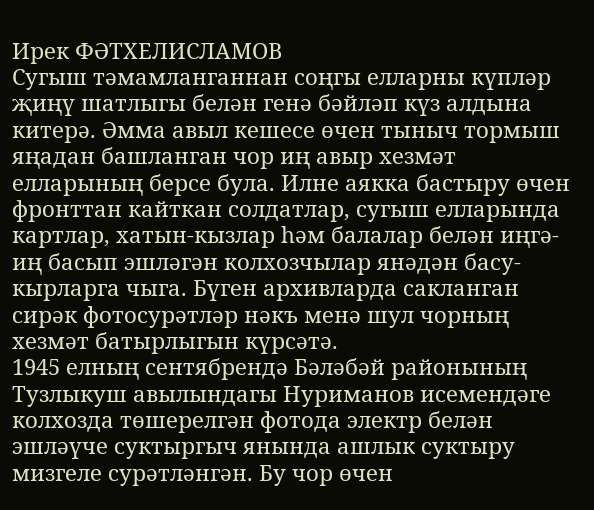Ирек ФӘТХЕЛИСЛАМОВ
Сугыш тәмамланганнан соңгы елларны күпләр җиңү шатлыгы белән генә бәйләп күз алдына китерә. Әмма авыл кешесе өчен тыныч тормыш яңадан башланган чор иң авыр хезмәт елларының берсе була. Илне аякка бастыру өчен фронттан кайткан солдатлар, сугыш елларында картлар, хатын-кызлар һәм балалар белән иңгә-иң басып эшләгән колхозчылар янәдән басу-кырларга чыга. Бүген архивларда сакланган сирәк фотосурәтләр нәкъ менә шул чорның хезмәт батырлыгын күрсәтә.
1945 елның сентябрендә Бәләбәй районының Тузлыкуш авылындагы Нуриманов исемендәге колхозда төшерелгән фотода электр белән эшләүче суктыргыч янында ашлык суктыру мизгеле сурәтләнгән. Бу чор өчен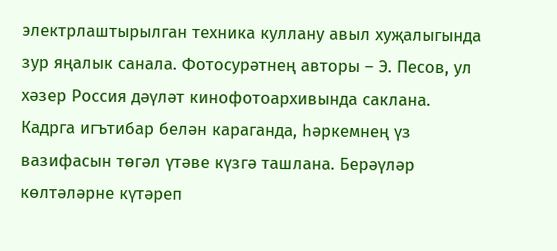электрлаштырылган техника куллану авыл хуҗалыгында зур яңалык санала. Фотосурәтнең авторы – Э. Песов, ул хәзер Россия дәүләт кинофотоархивында саклана.
Кадрга игътибар белән караганда, һәркемнең үз вазифасын төгәл үтәве күзгә ташлана. Берәүләр көлтәләрне күтәреп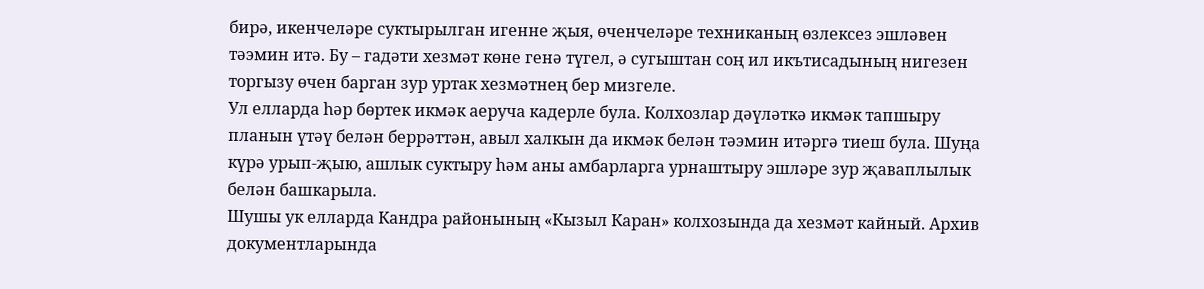бирә, икенчеләре суктырылган игенне җыя, өченчеләре техниканың өзлексез эшләвен тәэмин итә. Бу – гадәти хезмәт көне генә түгел, ә сугыштан соң ил икътисадының нигезен торгызу өчен барган зур уртак хезмәтнең бер мизгеле.
Ул елларда һәр бөртек икмәк аеруча кадерле була. Колхозлар дәүләткә икмәк тапшыру планын үтәү белән беррәттән, авыл халкын да икмәк белән тәэмин итәргә тиеш була. Шуңа күрә урып-җыю, ашлык суктыру һәм аны амбарларга урнаштыру эшләре зур җаваплылык белән башкарыла.
Шушы ук елларда Кандра районының «Кызыл Каран» колхозында да хезмәт кайный. Архив документларында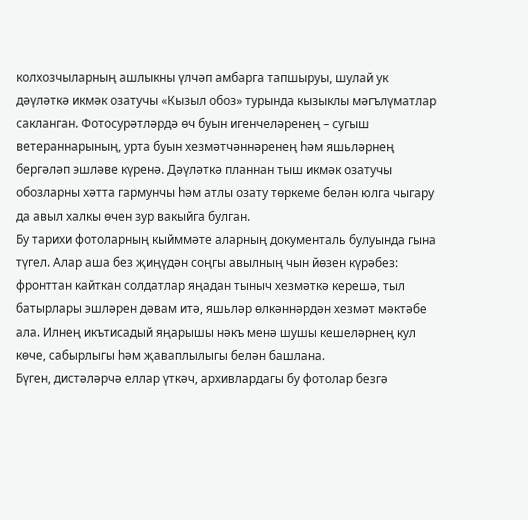колхозчыларның ашлыкны үлчәп амбарга тапшыруы, шулай ук дәүләткә икмәк озатучы «Кызыл обоз» турында кызыклы мәгълүматлар сакланган. Фотосурәтләрдә өч буын игенчеләренең – сугыш ветераннарының, урта буын хезмәтчәннәренең һәм яшьләрнең бергәләп эшләве күренә. Дәүләткә планнан тыш икмәк озатучы обозларны хәтта гармунчы һәм атлы озату төркеме белән юлга чыгару да авыл халкы өчен зур вакыйга булган.
Бу тарихи фотоларның кыйммәте аларның документаль булуында гына түгел. Алар аша без җиңүдән соңгы авылның чын йөзен күрәбез: фронттан кайткан солдатлар яңадан тыныч хезмәткә керешә, тыл батырлары эшләрен дәвам итә, яшьләр өлкәннәрдән хезмәт мәктәбе ала. Илнең икътисадый яңарышы нәкъ менә шушы кешеләрнең кул көче, сабырлыгы һәм җаваплылыгы белән башлана.
Бүген, дистәләрчә еллар үткәч, архивлардагы бу фотолар безгә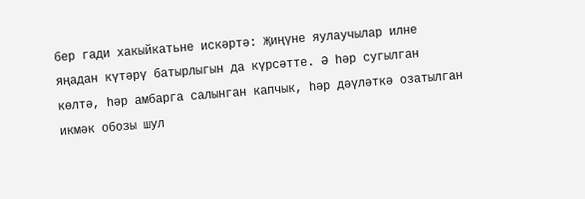бер гади хакыйкатьне искәртә: Җиңүне яулаучылар илне яңадан күтәрү батырлыгын да күрсәтте. Ә һәр сугылган көлтә, һәр амбарга салынган капчык, һәр дәүләткә озатылган икмәк обозы шул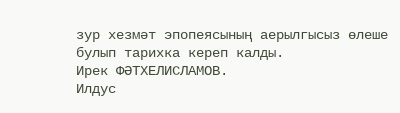зур хезмәт эпопеясының аерылгысыз өлеше булып тарихка кереп калды.
Ирек ФӘТХЕЛИСЛАМОВ.
Илдус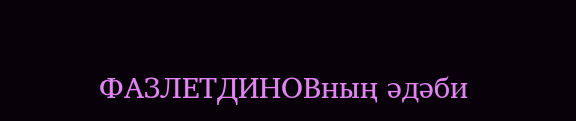ФАЗЛЕТДИНОВның әдәби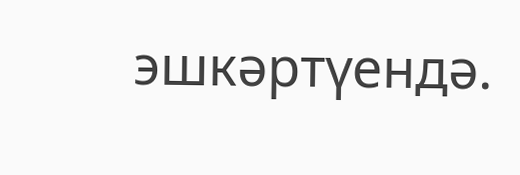эшкәртүендә.